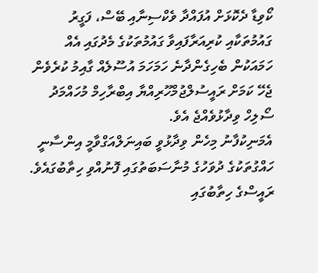ކޯވިޑާ ދެކޮޅަށް އުފައްދާ ވެކްސިނާއި ބޭސް، ފަގީރު ގައުމުތަކާއި ކުރިއަރާފައިވާ ގައުމުތަކުގެ މެދުގައި އެއް ހަމައަކުން ބެހިގެންދާނެ ހަމަހަމަ އުސޫލެއް ގާއިމު ކުރެވެން ޖެހޭ ކަމަށް ރައީސުލްޖުމްހޫރިއްޔާ އިބްރާހިމް މުހައްމަދު ސޯލިހް ވިދާޅުވެއްޖެ އެވެ.
އެމަނިކުފާނު މިހެން ވިދާޅުވީ ބައިނަލްއަގްވާމީ އިންސާނީ ހައްގުތަކުގެ ދުވަހުގެ މުނާސަބަތުގައި ފޮނުއްވި ހިތާބުގައެވެ.
ރައީސްގެ ހިތާބުގައި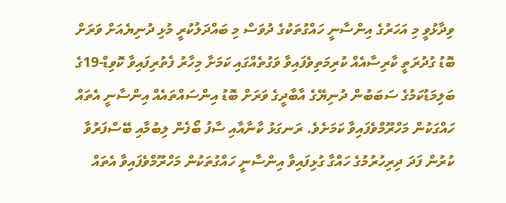ވިދާޅުވީ މި އަހަރުގެ އިންސާނީ ހައްގުތަކުގެ ދުވަސް މި ބައްދަލުކުރީ މުޅި ދުނިޔެއަށް ވަރަށް ބޮޑު ގުދުރަތީ ކާރިސާއެއް ކުރިމަތިވެފައިވާ ވަގުތެއްގައި ކަމަށާ މިހާރު ފެތުރިފައިވާ ކޮވިޑް-19ގެ ބަލިމަޑުކަމުގެ ސަބަބުން ދުނިޔޭގެ އާބާދީގެ ވަރަށް ބޮޑު އިންސައްތައެއް އިންސާނީ އެތައް ހައްގަކުން މަހްރޫމްވެފައިވާ ކަމަށެވެ. ރަނގަޅު ކާނާއާއި ސާފު ބޯފެން ލިބުމާއި ބޭސްފަރުވާ ކުރުން ފަދަ ދިރިހުރުމުގެ ހައްގާ ގުޅިފައިވާ އިންސާނީ ހައްގުތަކުން މަހްރޫމްވެފައިވާ އެތައް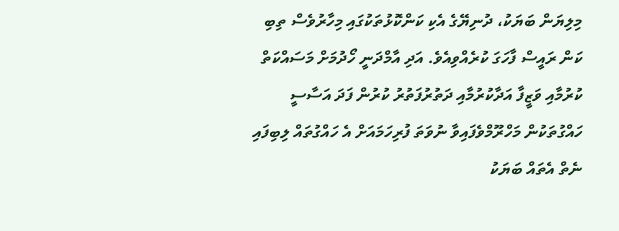މިލިޔަން ބަޔަކު، ދުނިޔޭގެ އެކި ކަންކޮޅުތަކުގައި މިހާރުވެސް ތިބި ކަން ރައީސް ފާހަގަ ކުރެއްވިއެވެ. އަދި އާމްދަނީ ހޯދުމަށް މަސައްކަތް ކުރުމާއި ވަޒީފާ އަދާކުރުމާއި ދަތުރުފަތުރު ކުރުން ފަދަ އަސާސީ ހައްގުތަކުން މަހްރޫމްވެފައިވާ ނުވަތަ ފުރިހަމައަށް އެ ހައްގުތައް ލިބިފައި ނެތް އެތައް ބަޔަކު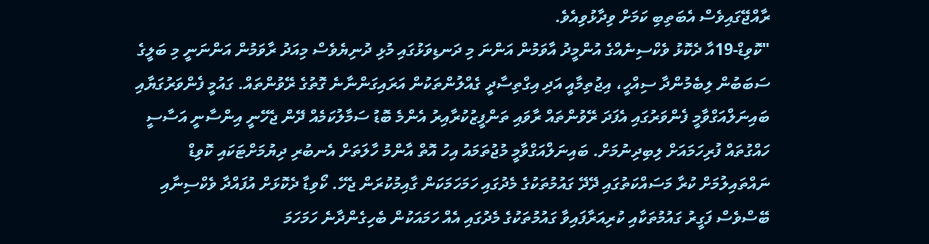ރާއްޖޭގައިވެސް އެބަތިބި ކަމަށް ވިދާޅުވިއެވެ.
"ކޮވިޑް-19އާ ދެކޮޅު ވެކްސިނެއްގެ އުންމީދު އާވަމުން އަންނަ މި ދަނޑިވަޅުގައި މުޅި ދުނިޔެވެސް މިއަދު ރާވަމުން އަންނަނީ މި ބަލީގެ ސަބަބުން ލިބެމުންދާ ސިއްހީ، އިޖުތިމާއީ އަދި އިގްތިސާދީ ގެއްލުންތަކުން އަރައިގަންނާނެ ގޮތުގެ ރޭވުންތައް. ގައުމީ ފެންވަރުގަޔާއި ބައިނަލްއަގްވާމީ ފެންވަރުގައި އެފަދަ ރޭވުންތައް ރާވައި ތަންފީޒުކުރާއިރު އެންމެ ބޮޑު ސަމާލުކަމެއް ދޭން ޖެހޭނީ އިންސާނީ އަސާސީ ހައްގުތައް ފުރިހަމައަށް ލިބިދިނުމަށް. ބައިނަލްއަގްވާމީ މުޖުތަމައު އިހު އޮތް އާންމު ހާލަތަށް އެނބުރި ދިޔުމަށްޓަކައި ކޮވިޑް ނައްތައިލުމަށް ކުރާ މަސައްކަތުގައި ދޭދޭ ގައުމުތަކުގެ މެދުގައި ހަމަހަމަކަން ގާއިމުކުރަން ޖެހޭ. ކޯވިޑާ ދެކޮޅަށް އުފައްދާ ވެކްސިނާއި ބޭސްވެސް ފަގީރު ގައުމުތަކާއި ކުރިއަރާފައިވާ ގައުމުތަކުގެ މެދުގައި އެއް ހަމައަކުން ބެހިގެންދާނެ ހަމަހަމަ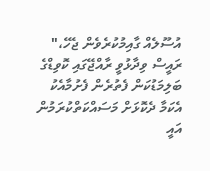އުސޫލެއް ގާއިމުކުރެވެން ޖެހޭ،"
ރައީސް ވިދާޅުވީ ރާއްޖޭގައި ކޮވިޑްގެ ބަލިމަޑުކަން ފެތުރެން ފެށުމާއެކު އެކަމާ ދެކޮޅަށް މަސައްކަތްކުރަމުން އައީ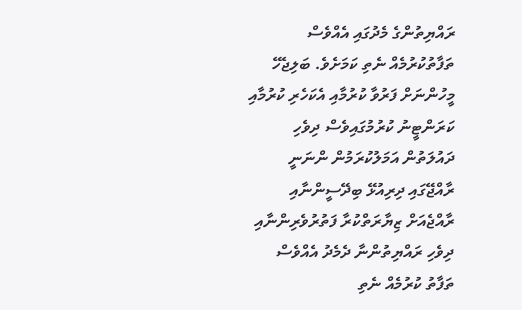ރައްޔިތުންގެ މެދުގައި އެއްވެސް ތަފާތުކުރުމެއް ނެތި ކަމަށެވެ. ބަލިޖެހޭ މީހުންނަށް ފަރުވާ ކުރުމާއި އެކަހެރި ކުރުމާއި ކަރަންޓީނު ކުރުމުގައިވެސް ދިވެހި ދައުލަތުން އަމަލުކުރަމުން ންނަނީ ރާއްޖޭގައި ދިރިއުޅޭ ބިދޭސީންނާއި ރާއްޖެއަށް ޒިޔާރަތްކުރާ ފަތުރުވެރިންނާއި ދިވެހި ރައްޔިތުންނާ ދެމެދު އެއްވެސް ތަފާތު ކުރުމެއް ނެތި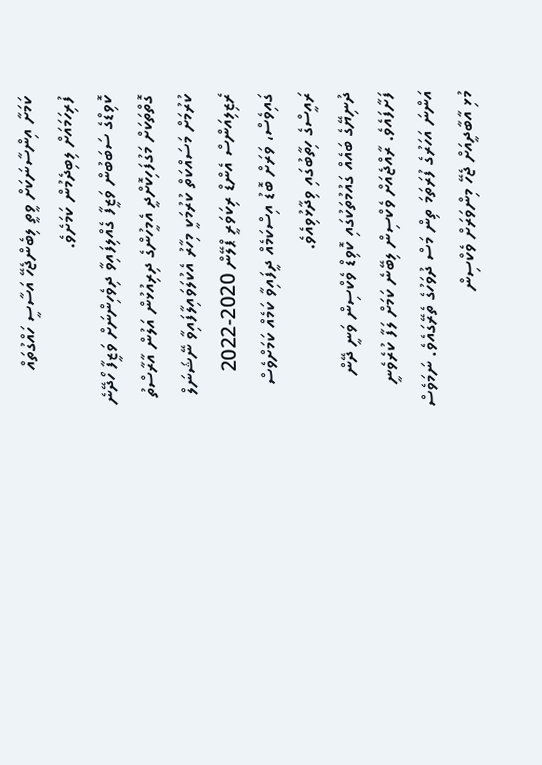ކަމަށާ އިންސާނަކަށް ވީތީ ލިބެންޖެހޭ އަސާސީ ހައްގުތައް ފުރިހަމައަށް ލިބިދެމުން ކަމަށެވެ.
ކޮވިޑްގެ ސަބަބުން ވަޒީފާ ގެއްލިފައިވާ ދިވެހިންނަށް ވަޒީފާ ހޯދޭނެ ގޮތްތަކަށް މަގުފަހިކޮށްދީ އެމީހުންގެ ދިރިއުޅުން އަލުން އާރާސްތު ކުރުމަށް މަސައްކަތް ކުރުމަކީ މިހާރު އެކުލަވައިލާފައިވާ ނޭޝަނަލް ރެޒިލިއަންސް އެންޑް ރިކަވަރީ ޕްލޭން 2020-2022 ގައިވެސް، ވަރަށް ބޮޑު އިސްކަމެއް ދީފައިވާ ކަމެއް ކަމަށްވެސް ރައީސްގެ ހިތާބުގައި ވިދާޅުވިއެވެ.
ދުނިޔޭގެ ބައެއް ގައުމުތަކުގައި ކޮވިޑް ވެކްސިން ވަނީ ދޭން ފަށާފައެވެ. ރާއްޖެއަށް ވެކްސިން ލިބޭނެ ކަމަށް ލަފާ ކުރެވެނީ އަންނަ އަހަރުގެ ފުރަތަމަ ތިން މަސް ދުވަހުގެ ތެރޭގައެވެ. ނަމަވެސް މުޅި އާބާދީއަށް ޖެހޭ މިންވަރަށް ވެކްސިން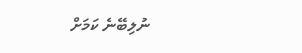ނުލިބޭނެ ކަމަށް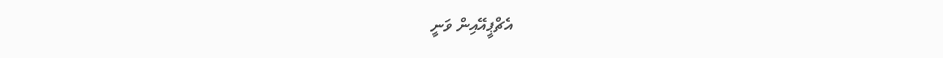އެޗްޕީއޭއިން ވަނީ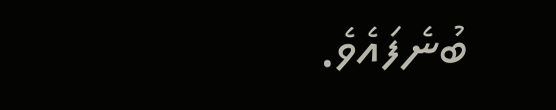ބުނެފައެވެ.